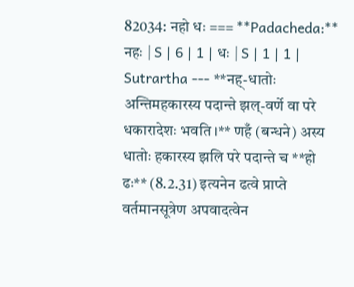82034: नहो धः === **Padacheda:** नहः | S | 6 | 1 | धः | S | 1 | 1 | Sutrartha --- **नह्-धातोः अन्तिमहकारस्य पदान्ते झल्-वर्णे वा परे धकारादेशः भवति ।** णहँ (बन्धने) अस्य धातोः हकारस्य झलि परे पदान्ते च **हो ढः** (8.2.31) इत्यनेन ढत्वे प्राप्ते वर्तमानसूत्रेण अपवादत्वेन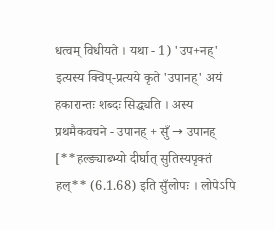धत्वम् विधीयते । यथा - 1) 'उप+नह्' इत्यस्य क्विप्-प्रत्यये कृते 'उपानह्' अयं हकारान्तः शब्दः सिद्ध्यति । अस्य प्रथमैकवचने - उपानह् + सुँ → उपानह् [**हल्ङ्याब्भ्यो दीर्घात् सुतिस्यपृक्तं हल्** (6.1.68) इति सुँलोपः । लोपेऽपि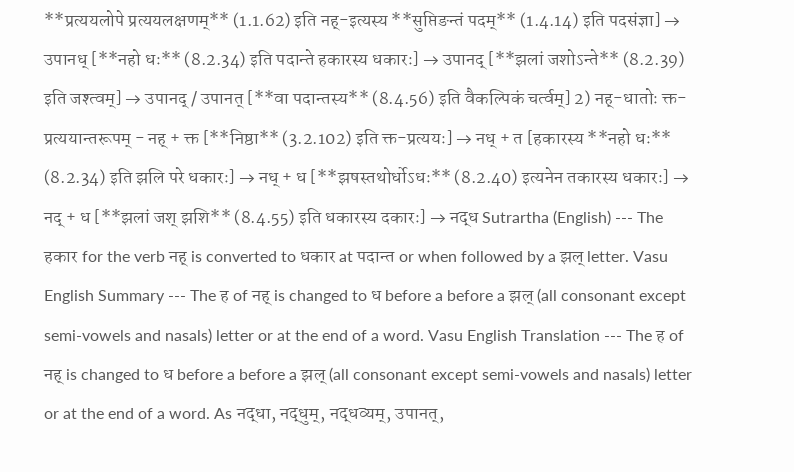**प्रत्ययलोपे प्रत्ययलक्षणम्** (1.1.62) इति नह्-इत्यस्य **सुप्तिङन्तं पदम्** (1.4.14) इति पदसंज्ञा] → उपानध् [**नहो धः** (8.2.34) इति पदान्ते हकारस्य धकारः] → उपानद् [**झलां जशोऽन्ते** (8.2.39) इति जश्त्वम्] → उपानद् / उपानत् [**वा पदान्तस्य** (8.4.56) इति वैकल्पिकं चर्त्वम्] 2) नह्-धातोः क्त-प्रत्ययान्तरूपम् - नह् + क्त [**निष्ठा** (3.2.102) इति क्त-प्रत्ययः] → नध् + त [हकारस्य **नहो धः** (8.2.34) इति झलि परे धकारः] → नध् + ध [**झषस्तथोर्धोऽधः** (8.2.40) इत्यनेन तकारस्य धकारः] → नद् + ध [**झलां जश् झशि** (8.4.55) इति धकारस्य दकारः] → नद्ध Sutrartha (English) --- The हकार for the verb नह् is converted to धकार at पदान्त or when followed by a झल् letter. Vasu English Summary --- The ह of नह् is changed to ध before a before a झल् (all consonant except semi-vowels and nasals) letter or at the end of a word. Vasu English Translation --- The ह of नह् is changed to ध before a before a झल् (all consonant except semi-vowels and nasals) letter or at the end of a word. As नद्धा, नद्धुम्, नद्धव्यम्, उपानत्,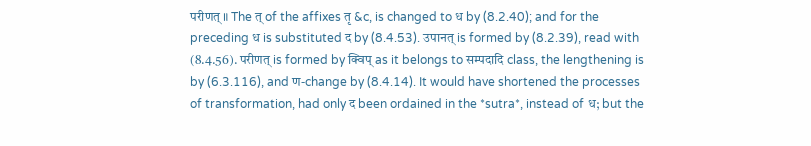परीणत् ॥ The त् of the affixes तृ &c, is changed to ध by (8.2.40); and for the preceding ध is substituted द by (8.4.53). उपानत् is formed by (8.2.39), read with (8.4.56). परीणत् is formed by क्विप् as it belongs to सम्पदादि class, the lengthening is by (6.3.116), and ण-change by (8.4.14). It would have shortened the processes of transformation, had only द been ordained in the *sutra*, instead of ध; but the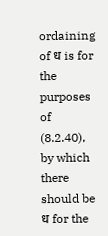ordaining of ध is for the purposes of (8.2.40), by which there should be ध for the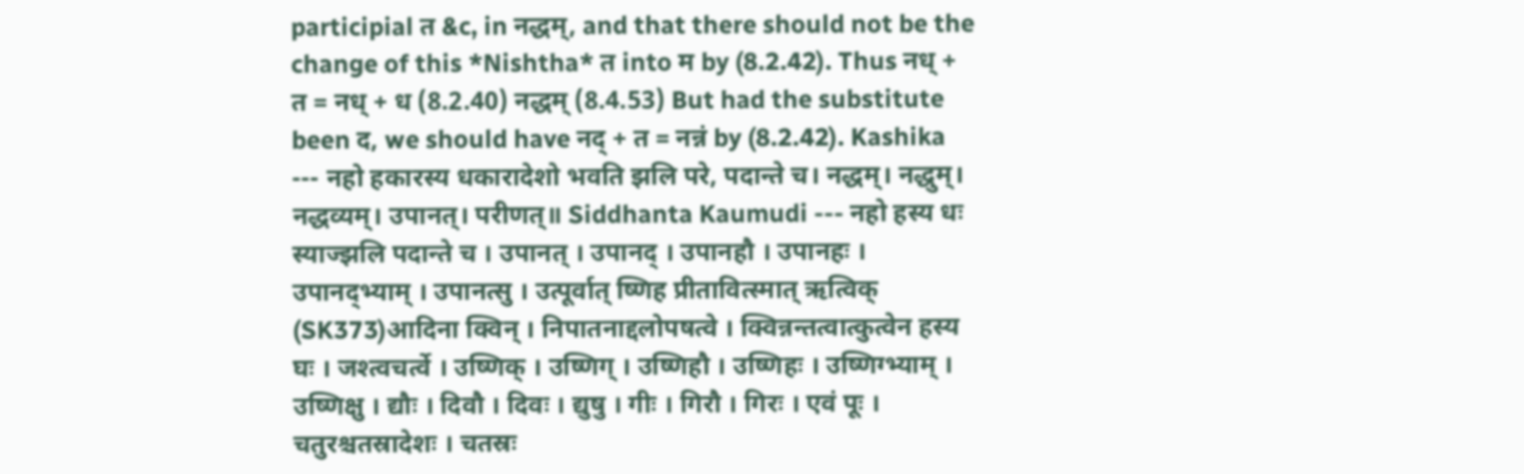participial त &c, in नद्धम्, and that there should not be the change of this *Nishtha* त into म by (8.2.42). Thus नध् + त = नध् + ध (8.2.40) नद्धम् (8.4.53) But had the substitute been द, we should have नद् + त = नन्नं by (8.2.42). Kashika --- नहो हकारस्य धकारादेशो भवति झलि परे, पदान्ते च। नद्धम्। नद्धुम्। नद्धव्यम्। उपानत्। परीणत्॥ Siddhanta Kaumudi --- नहो हस्य धः स्याज्झलि पदान्ते च । उपानत् । उपानद् । उपानहौ । उपानहः । उपानद्भ्याम् । उपानत्सु । उत्पूर्वात् ष्णिह प्रीतावित्स्मात् ऋत्विक् (SK373)आदिना क्विन् । निपातनाद्दलोपषत्वे । क्विन्नन्तत्वात्कुत्वेन हस्य घः । जश्त्वचर्त्वे । उष्णिक् । उष्णिग् । उष्णिहौ । उष्णिहः । उष्णिग्भ्याम् । उष्णिक्षु । द्यौः । दिवौ । दिवः । द्युषु । गीः । गिरौ । गिरः । एवं पूः । चतुरश्चतस्रादेशः । चतस्रः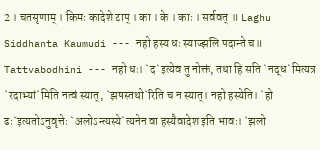2 । चतसृणाम् । किमः कादेशे टाप् । का । के । काः । सर्ववत् ॥ Laghu Siddhanta Kaumudi --- नहो हस्य धः स्याज्झलि पदान्ते च॥ Tattvabodhini --- नहो धः। `द`इत्येव तु नोक्तं, तथा हि सति `नद्ध`मित्यत्र `रदाभ्यां`मिति नत्वं स्यात्, `झषस्तथो`रिति च न स्यात्। नहो हस्येति। `हो ढः`इत्यतोऽनुवृत्तेः `अलोऽन्त्यस्ये`त्यनेन वा हस्यैवादेश इति भावः। `झलो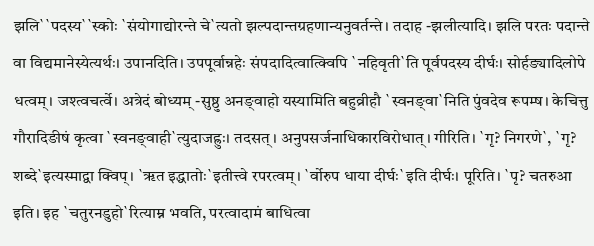झलि``पदस्य``स्कोः `संयोगाद्योरन्ते चे`त्यतो झल्पदान्तग्रहणान्यनुवर्तन्ते। तदाह -झलीत्यादि। झलि परतः पदान्ते वा विद्यमानेस्येत्यर्थः। उपानदिति। उपपूर्वान्नहेः संपदादित्वात्क्विपि `नहिवृती`ति पूर्वपदस्य दीर्घः। सोर्हङ्यादिलोपे धत्वम्। जश्त्वचर्त्वे। अत्रेदं बोध्यम् -सुष्ठु अनङ्वाहो यस्यामिति बहुव्रीहौ `स्वनङ्वा`निति पुंवदेव रूपम्ष। केचित्तु गौरादिङीषं कृत्वा `स्वनङ्वाही`त्युदाजह्रुः। तदसत्। अनुपसर्जनाधिकारविरोधात्। गीरिति। `गृ? निगरणे`, `गृ? शब्दे`इत्यस्माद्वा क्विप्। `ॠत इद्धातोः`इतीत्त्वे रपरत्वम्। `र्वोरुप धाया दीर्घः`इति दीर्घः। पूरिति। `पृ? चतरुआ इति। इह `चतुरनडुहो`रित्याम्न भवति, परत्वादामं बाधित्वा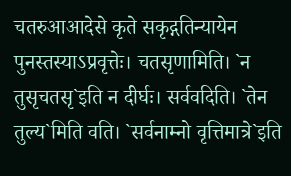चतरुआआदेसे कृते सकृद्गतिन्यायेन पुनस्तस्याऽप्रवृत्तेः। चतसृणामिति। `न तुसृचतसृ`इति न दीर्घः। सर्ववदिति। `तेन तुल्य`मिति वति। `सर्वनाम्नो वृत्तिमात्रे`इति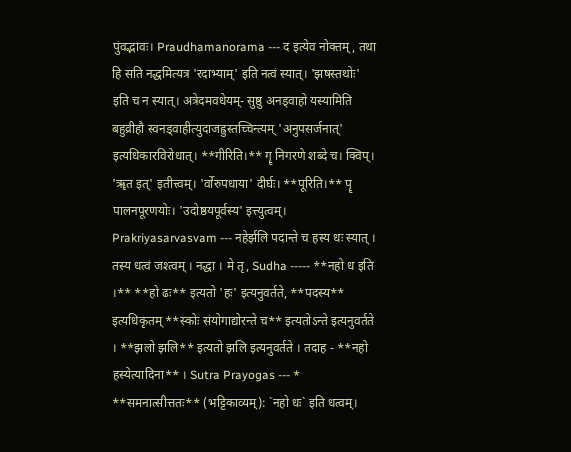पुंवद्भावः। Praudhamanorama --- द इत्येव नोक्तम्, तथा हि सति नद्धमित्यत्र 'रदाभ्याम्' इति नत्वं स्यात्। 'झषस्तथोः' इति च न स्यात्। अत्रेदमवधेयम्- सुष्ठु अनड्वाहो यस्यामिति बहुव्रीहौ स्वनड्वाहीत्युदाजह्रुस्तच्चिन्त्यम् 'अनुपसर्जनात्' इत्यधिकारविरोधात्। **गीरिति।** गॄ निगरणे शब्दे च। क्विप्। 'ॠत इत्' इतीत्त्वम्। 'र्वोरुपधाया' दीर्घः। **पूरिति।** पॄ पालनपूरणयोः। 'उदोष्ठयपूर्वस्य' इत्त्युत्वम्। Prakriyasarvasvam --- नहेर्झलि पदान्ते च हस्य धः स्यात् । तस्य धत्वं जश्त्वम् । नद्धा । मे तृ, Sudha ----- **नहो ध इति ।** **हो ढः** इत्यतो 'हः' इत्यनुवर्तते, **पदस्य** इत्यधिकृतम् **स्कोः संयोगाद्योरन्ते च** इत्यतोऽन्ते इत्यनुवर्तते । **झलो झलि** इत्यतो झलि इत्यनुवर्तते । तदाह - **नहो हस्येत्यादिना** । Sutra Prayogas --- * **समनात्सीत्ततः** (भट्टिकाव्यम्): `नहो धः` इति धत्वम्।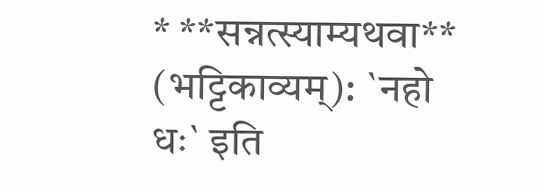* **सन्नत्स्याम्यथवा** (भट्टिकाव्यम्): `नहो धः` इति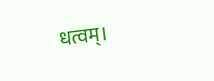धत्वम्।